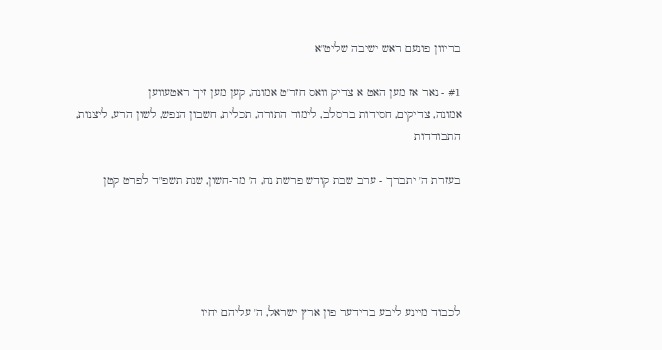בריוון פונעם ראש ישיבה שליט"א

#1 - נאר אז מען האט א צדיק וואס חזר'ט אמונה, קען מען זיך ראטעווען
אמונה, צדיקים, חסידות ברסלב, לימוד התורה, תכלית, חשבון הנפש, לשון הרע, ליצנות, התבודדות

בעזרת ה' יתברך - ערב שבת קודש פרשת נח, ה' מר-חשון, שנת תשפ"ד לפרט קטן





לכבוד מיינע ליבע ברידער פון ארץ ישראל, ה' עליהם יחיו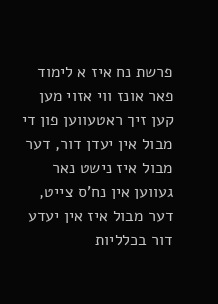פרשת נח איז א לימוד פאר אונז ווי אזוי מען קען זיך ראטעווען פון די מבול אין יעדן דור, דער מבול איז נישט נאר געווען אין נח'ס צייט, דער מבול איז אין יעדע דור בכלליות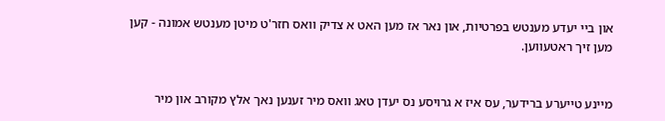און ביי יעדע מענטש בפרטיות, און נאר אז מען האט א צדיק וואס חזר'ט מיטן מענטש אמונה - קען מען זיך ראטעווען.


מיינע טייערע ברידער, עס איז א גרויסע נס יעדן טאג וואס מיר זענען נאך אלץ מקורב און מיר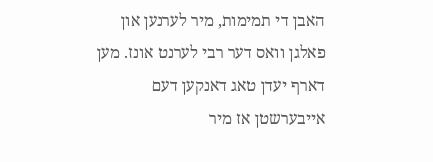האבן די תמימות, מיר לערנען און פאלגן וואס דער רבי לערנט אונז. מען דארף יעדן טאג דאנקען דעם אייבערשטן אז מיר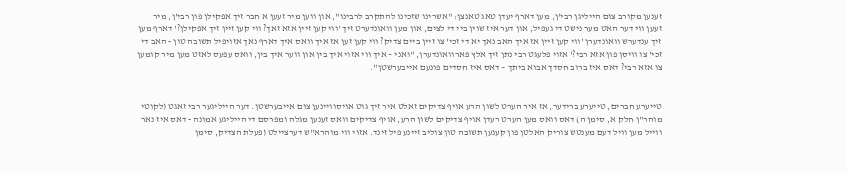זענען מקורב צום הייליגן רבי'ן, מען דארף יעדן טאג טאנצן: "אשרינו שזכינו להתקרב לרבינו", און ווען מיר זעען א חבר זיך אפקילן פון רבי'ן, מיר זעען ווי דער האט מער נישט די געפיל, און דער איז שוין ביי די לצים, און מען וואונדערט זיך 'ווי קען זיין אזא זאך? ווי קען זיין זיך אפקילן?' דארף מען זיך ענדערש וואונדערן 'ווי קען זיין אז איך האב נאך יא די זכי' צו זיין ביים צדיק? ווי קען זען אז איך וואס איך דארף נאך אזויפיל תשובה טון - האב די זכי' צו וויסן פון אזא רבי?' אזוי פלעגט רבי נתן זיך אלץ פארוואונדערן, "ואני – איך ווי אזוי איך בין און ווער איך בין, וואס עפעס לאזט מען מיר קומען צו אזא רבי? דאס איז ברוב חסדך אבוא ביתך – דאס איז חסדים פונעם אייבערשטן".


טייערע חברים, טייערע ברידער, אז איר הערט לשון הרע אויף צדיקים זאלט איר זיך גוט אויסוויינען צום אייבערשטן. דער הייליגער רבי זאגט (לקוטי מוהר"ן חלק א, סימן ה) דאס וואס מען הערט רעדן אויף צדיקים לשון הרע, אויף צדיקים וואס זענען מגלה ומפרסם די הייליגע אמונה - דאס איז נאר ווייל מען וויל דעם מענטש צוריק האלטן פון קענען תשובה טון צוליב זיינע פיל זינד. אזוי ווי מוהרא"ש דערציילט (פעלת הצדיק, סימן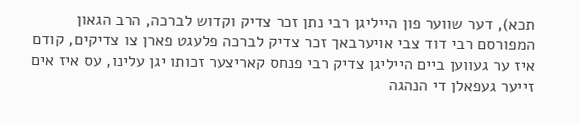תכא), דער שווער פון הייליגן רבי נתן זכר צדיק וקדוש לברכה, הרב הגאון המפורסם רבי דוד צבי אויערבאך זכר צדיק לברכה פלעגט פארן צו צדיקים, קודם איז ער געווען ביים הייליגן צדיק רבי פנחס קאריצער זכותו יגן עלינו, עס איז אים זייער געפאלן די הנהגה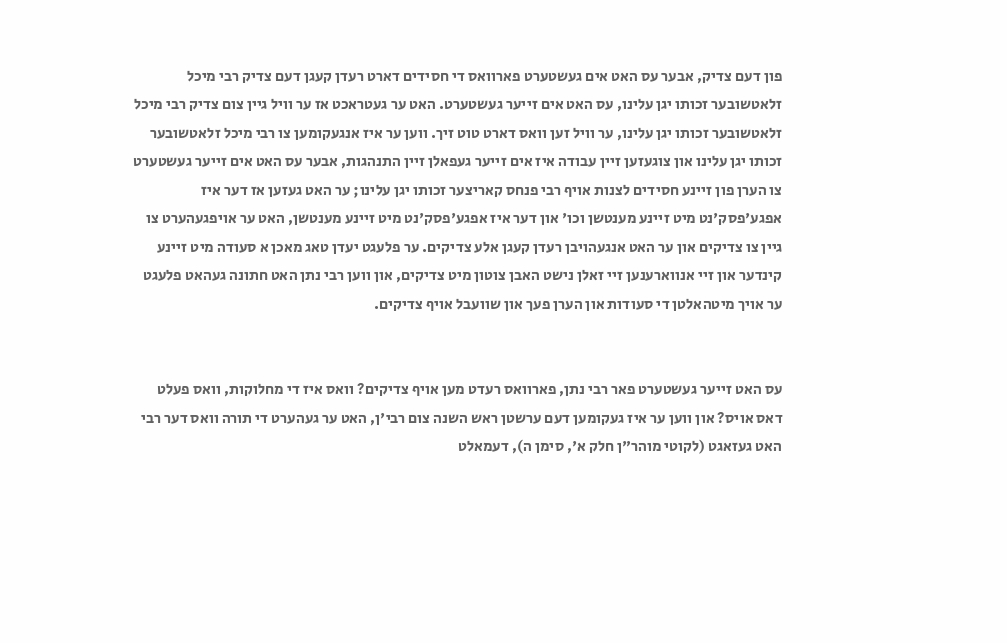פון דעם צדיק, אבער עס האט אים געשטערט פארוואס די חסידים דארט רעדן קעגן דעם צדיק רבי מיכל זלאטשובער זכותו יגן עלינו, עס האט אים זייער געשטערט. האט ער געטראכט אז ער וויל גיין צום צדיק רבי מיכל זלאטשובער זכותו יגן עלינו, ער וויל זען וואס דארט טוט זיך. ווען ער איז אנגעקומען צו רבי מיכל זלאטשובער זכותו יגן עלינו און צוגעזען זיין עבודה איז אים זייער געפאלן זיין התנהגות, אבער עס האט אים זייער געשטערט צו הערן פון זיינע חסידים לצנות אויף רבי פנחס קאריצער זכותו יגן עלינו; ער האט געזען אז דער איז אפגע'פסק'נט מיט זיינע מענטשן וכו' און דער איז אפגע'פסק'נט מיט זיינע מענטשן, האט ער אויפגעהערט צו גיין צו צדיקים און ער האט אנגעהויבן רעדן קעגן אלע צדיקים. ער פלעגט יעדן טאג מאכן א סעודה מיט זיינע קינדער און זיי אנווארענען זיי זאלן נישט האבן צוטון מיט צדיקים, און ווען רבי נתן האט חתונה געהאט פלעגט ער אויך מיטהאלטן די סעודות און הערן פעך און שוועבל אויף צדיקים.


עס האט זייער געשטערט פאר רבי נתן, פארוואס רעדט מען אויף צדיקים? וואס איז די מחלוקות, וואס פעלט דאס אויס? און ווען ער איז געקומען דעם ערשטן ראש השנה צום רבי'ן, האט ער געהערט די תורה וואס דער רבי האט געזאגט (לקוטי מוהר"ן חלק א', סימן ה), דעמאלט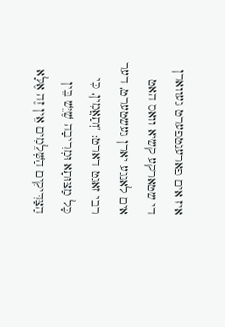איז אים פארענטפערט געווארן די שטארקע קשיא וואס האט אים לאנגע יארן געשטערט, דער רבי זאגט דארט: "וְתַאֲמִין, כִּי כָּל מַצּוּתָא וּמְרִיבָה שֶׁיֵּשׁ בֵּין הַצַּדִּיקִים הַשְּׁלֵמִים אֵין זֶה אֶלָּא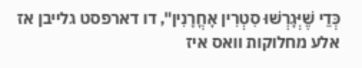כְּדֵי שֶׁיְּגָרְשׁוּ סִטְרִין אָחֳרָנִין", דו דארפסט גלייבן אז אלע מחלוקות וואס איז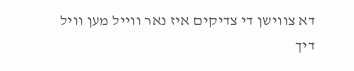דא צווישן די צדיקים איז נאר ווייל מען וויל דיך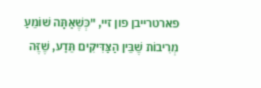פארטרייבן פון זיי, "כְּשֶׁאַתָּה שׁוֹמֵעַ מְרִיבוֹת שֶׁבֵּין הַצַּדִּיקִים תֵּדַע, שֶׁזֶּה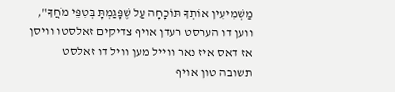מַשְׁמִיעִין אוֹתְךָ תּוֹכָחָה עַל שֶׁפָּגַמְתָּ בְּטִפֵּי מֹחֲךָ", ווען דו הערסט רעדן אויף צדיקים זאלסטו וויסן אז דאס איז נאר ווייל מען וויל דו זאלסט תשובה טון אויף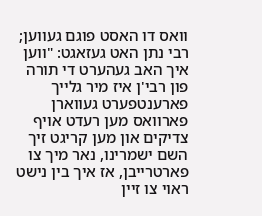וואס דו האסט פוגם געווען; רבי נתן האט געזאגט: "ווען איך האב געהערט די תורה פון רבי'ן איז מיר גלייך פארענטפערט געווארן פארוואס מען רעדט אויף צדיקים און מען קריגט זיך השם ישמרינו, נאר מיך צו פארטרייבן, אז איך בין נישט ראוי צו זיין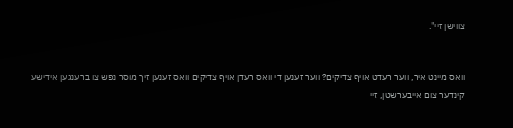צווישן זיי".


וואס מיינט איר, ווער רעדט אויף צדיקים? ווער זענען די וואס רעדן אויף צדיקים וואס זענען זיך מוסר נפש צו ברענגען אידישע קינדער צום אייבערשטן, זיי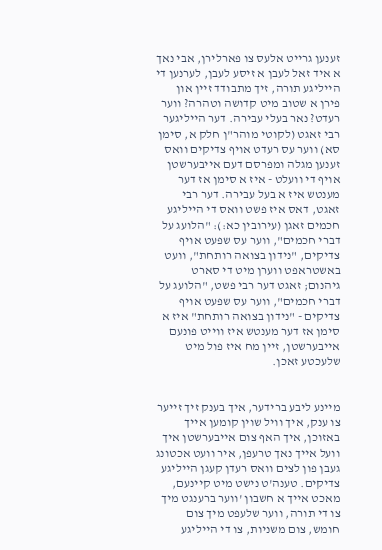זענען גרייט אלעס צו פארלירן, אבי נאך א איד זאל לעבן א זיסע לעבן, לערנען די הייליגע תורה, זיך מתבודד זיין און פירן א שטוב מיט קדושה וטהרה? ווער רעדט? נאר בעלי עבירה. דער הייליגער רבי זאגט (לקוטי מוהר"ן חלק א, סימן סא) ווער עס רעדט אויף צדיקים וואס זענען מגלה ומפרסם דעם אייבערשטן אויף די וועלט - איז א סימן אז דער מענטש איז א בעל עבירה. דער רבי זאגט, דאס איז פשט וואס די הייליגע חכמים זאגן (עירובין כא:): "הלועג על דברי חכמים", ווער עס שפעט אויף צדיקים, "נידון בצואה רותחת", וועט באשטראפט ווערן מיט די סארט גיהנום; זאגט דער רבי פשט, "הלועג על דברי חכמים", ווער עס שפעט אויף צדיקים - "נידון בצואה רותחת" איז א סימן אז דער מענטש איז ווייט פונעם אייבערשטן, זיין מח איז פול מיט שלעכטע זאכן.


מיינע ליבע ברידער, איך בענק זיך זייער צו ענק, איך וויל שוין קומען אייך באזוכן, איך האף צום אייבערשטן איך וועל אייך נאך טרעפן, איר וועט אכטונג געבן פון לצים וואס רעדן קעגן הייליגע צדיקים. טענה'ט נישט מיט קיינעם, מאכט אייך א חשבון 'ווער ברענגט מיך צו די תורה, ווער שלעפט מיך צום חומש, צום משניות, צו די הייליגע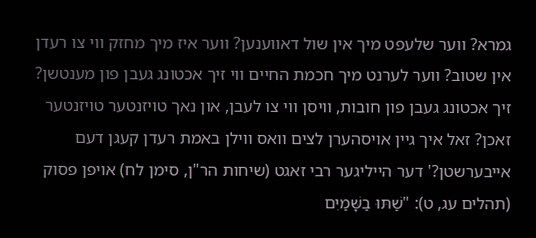גמרא? ווער שלעפט מיך אין שול דאווענען? ווער איז מיך מחזק ווי צו רעדן אין שטוב? ווער לערנט מיך חכמת החיים ווי זיך אכטונג געבן פון מענטשן? זיך אכטונג געבן פון חובות, וויסן ווי צו לעבן, און נאך טויזנטער טויזנטער זאכן? זאל איך גיין אויסהערן לצים וואס ווילן באמת רעדן קעגן דעם אייבערשטן?' דער הייליגער רבי זאגט (שיחות הר"ן, סימן לח) אויפן פסוק (תהלים עג, ט): "שַׁתּוּ בַשָּׁמַיִם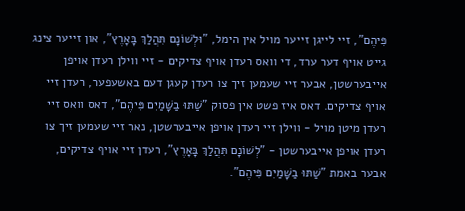פִּיהֶם", זיי לייגן זייער מויל אין הימל, "וּלְשׁוֹנָם תִּהֲלַךְ בָּאָרֶץ", און זייער צינג גייט אויף דער ערד, די וואס רעדן אויף צדיקים - זיי ווילן רעדן אויפן אייבערשטן, אבער זיי שעמען זיך צו רעדן קעגן דעם באשעפער, רעדן זיי אויף צדיקים. דאס איז פשט אין פסוק "שַׁתּוּ בַשָּׁמַיִם פִּיהֶם", דאס וואס זיי רעדן מיטן מויל - ווילן זיי רעדן אויפן אייבערשטן, נאר זיי שעמען זיך צו רעדן אויפן אייבערשטן - "לְשׁוֹנָם תִּהֲלַךְ בָּאָרֶץ", רעדן זיי אויף צדיקים, אבער באמת "שַׁתּוּ בַשָּׁמַיִם פִּיהֶם".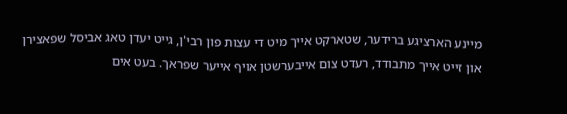מיינע הארציגע ברידער, שטארקט אייך מיט די עצות פון רבי'ן, גייט יעדן טאג אביסל שפאצירן און זייט אייך מתבודד, רעדט צום אייבערשטן אויף אייער שפראך. בעט אים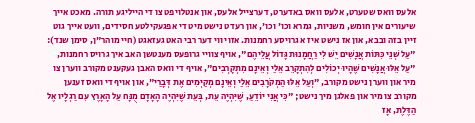אלעס וואס שטערט, אלעס וואס באדערט, דערצייל אלעס, און אנטלויפט צו די הייליגע תורה. מאכט אייך שיעורים אין חומש, משניות, גמרא וכו' וכו', און רעדט נישט מיט די אפגעקילטע חסידים, וועט אייך גוט זיין בזה ובבא, און אז נישט איז א גרויסע רחמנות. אזוי ווי דער רבי האט געזאגט (חיי מוהר"ן, סימן שנד): "עַל שְׁנֵי כִּתּוֹת אֲנָשִׁים יֵשׁ לִי רַחֲמָנוּת גָּדוֹל עֲלֵיהֶם", אויף צוויי גרופעס מענטשן האב איך גרויס רחמנות, "עַל אֵלּוּ אֲנָשִׁים שֶׁהָיוּ יְכוֹלִים לְהִתְקָרֵב אֵלַי וְאֵינָם מִתְקָרְבִים", אויף די וואס האבן געקענט מקורב ווערן צו מיר און ווערן נישט מקורב, "וְעַל אֵלּוּ הַמְקֹרָבִים אֵלַי וְאֵינָם מְקַיְּמִים אֶת דְּבָרַי", און אויף די וואס זענען מקורב צו מיר און פאלגן מיך נישט; "כִּי אֲנִי יוֹדֵעַ, שֶׁיִּהְיֶה עֵת, בְּעֵת שֶׁיִּהְיֶה הָאָדָם מֻנָּח עַל הָאָרֶץ עִם רַגְלָיו אֶל הַדֶּלֶת, אָז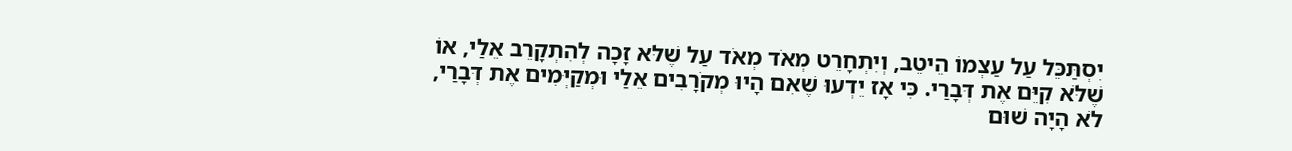יִסְתַּכֵּל עַל עַצְמוֹ הֵיטֵב, וְיִתְחָרֵט מְאֹד מְאֹד עַל שֶׁלּא זָכָה לְהִתְקָרֵב אֵלַי, אוֹ שֶׁלֹּא קִיֵּם אֶת דְּבָרַי. כִּי אָז יֵדְעוּ שֶׁאִם הָיוּ מְקֹרָבִים אֵלַי וּמְקַיְּמִים אֶת דְּבָרַי, לֹא הָיָה שׁוּם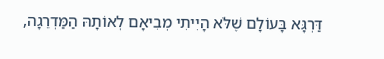דַּרְגָּא בָּעוֹלָם שֶׁלֹּא הָיִיתִי מְבִיאָם לְאוֹתָהּ הַמַּדְרֵגָה,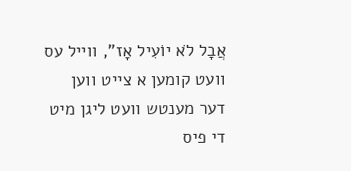אֲבָל לֹא יוֹעִיל אָז", ווייל עס וועט קומען א צייט ווען דער מענטש וועט ליגן מיט די פיס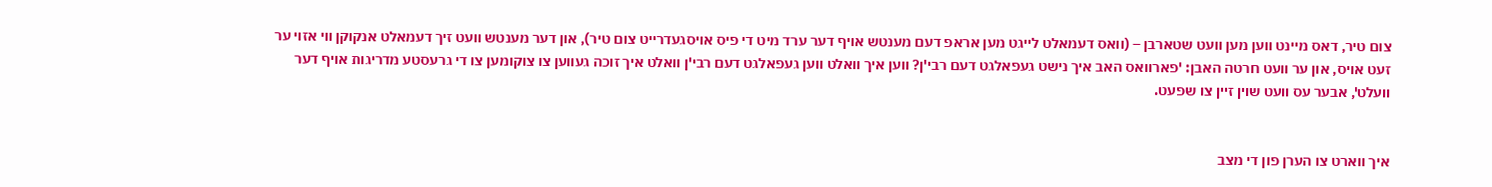צום טיר, דאס מיינט ווען מען וועט שטארבן – (וואס דעמאלט לייגט מען אראפ דעם מענטש אויף דער ערד מיט די פיס אויסגעדרייט צום טיר), און דער מענטש וועט זיך דעמאלט אנקוקן ווי אזוי ער זעט אויס, און ער וועט חרטה האבן: 'פארוואס האב איך נישט געפאלגט דעם רבי'ן? ווען איך וואלט ווען געפאלגט דעם רבי'ן וואלט איך זוכה געווען צו צוקומען צו די גרעסטע מדריגות אויף דער וועלט', אבער עס וועט שוין זיין צו שפעט.


איך ווארט צו הערן פון די מצב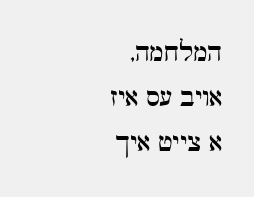המלחמה, אויב עס איז א צייט איך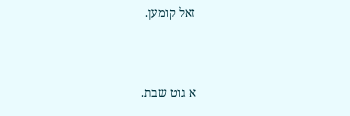זאל קומען.


א גוט שבת.